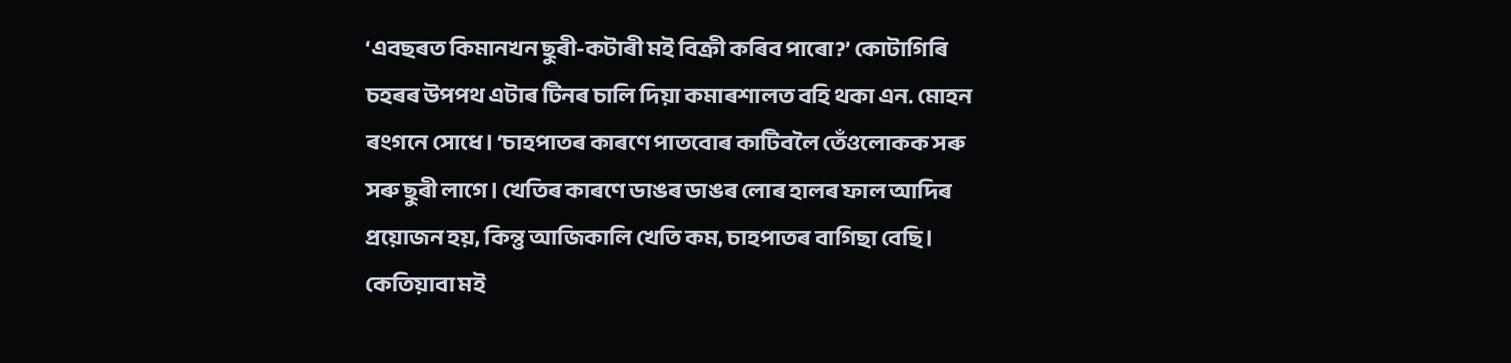‘এবছৰত কিমানখন ছুৰী-কটাৰী মই বিক্ৰী কৰিব পাৰো?’ কোটাগিৰি চহৰৰ উপপথ এটাৰ টিনৰ চালি দিয়া কমাৰশালত বহি থকা এন. মোহন ৰংগনে সোধে। ‘চাহপাতৰ কাৰণে পাতবোৰ কাটিবলৈ তেঁওলোকক সৰু সৰু ছুৰী লাগে। খেতিৰ কাৰণে ডাঙৰ ডাঙৰ লোৰ হালৰ ফাল আদিৰ প্ৰয়োজন হয়, কিন্তু আজিকালি খেতি কম, চাহপাতৰ বাগিছা বেছি। কেতিয়াবা মই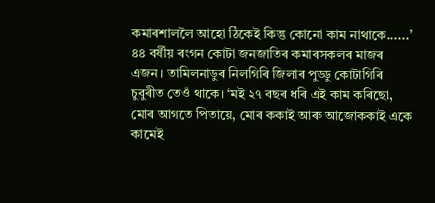কমাৰশাললৈ আহো ঠিকেই কিন্তু কোনো কাম নাথাকে......’
৪৪ বৰ্ষীয় ৰংগন কোটা জনজাতিৰ কমাৰসকলৰ মাজৰ এজন। তামিলনাডুৰ নিলগিৰি জিলাৰ পুড্ডু কোটাগিৰি চুবুৰীত তেওঁ থাকে। ‘মই ২৭ বছৰ ধৰি এই কাম কৰিছো, মোৰ আগতে পিতায়ে, মোৰ ককাই আৰু আজোককাই একে কামেই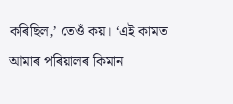কৰিছিল,’ তেওঁ কয়। ‘এই কামত আমাৰ পৰিয়ালৰ কিমান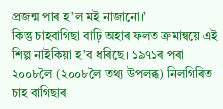প্ৰজন্ম পাৰ হ’ল মই নাজানো।’
কিন্তু চাহবাগিছা বাঢ়ি অহাৰ ফলত ক্ৰমান্বয়ে এই শিল্প নাইকিয়া হ’ব ধৰিছে। ১৯৭১ৰ পৰা ২০০৮লৈ (২০০৮লৈ তথ্য উপলব্ধ) নিলগিৰিত চাহ বাগিছাৰ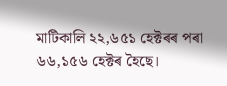মাটিকালি ২২,৬৫১ হেক্টৰৰ পৰা ৬৬,১৫৬ হেক্টৰ হৈছে।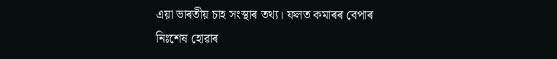এয়া ভাৰতীয় চাহ সংস্থাৰ তথ্য। ফলত কমাৰৰ বেপাৰ নিঃশেষ হোৱাৰ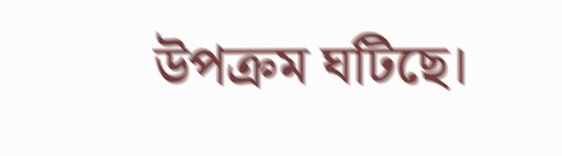উপক্ৰম ঘটিছে।